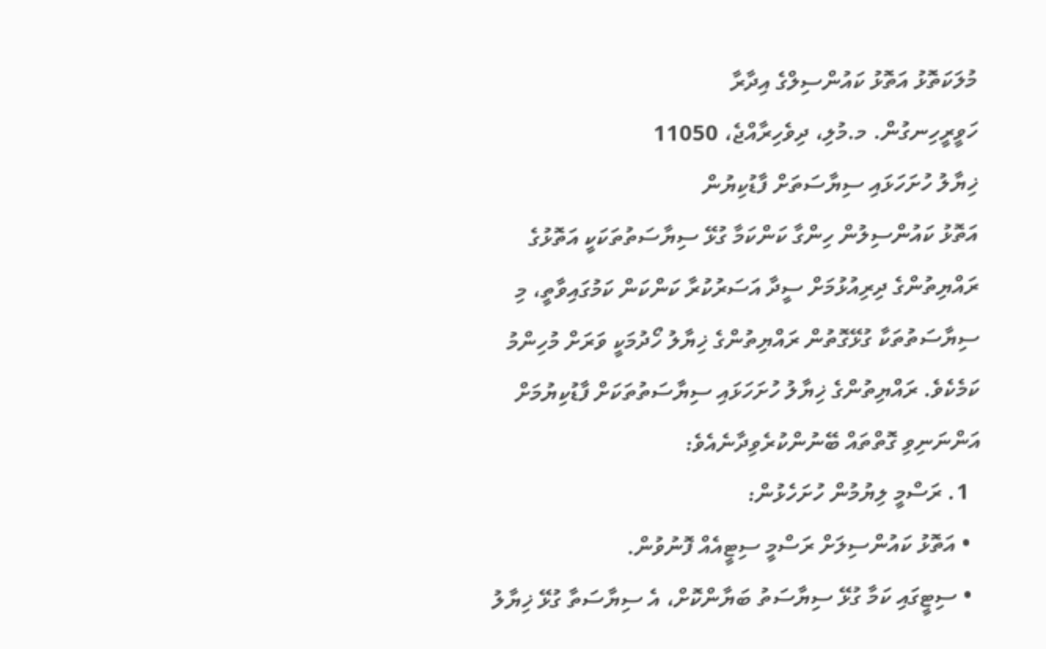މުލަކަތޮޅު އަތޮޅު ކައުންސިލްގެ އިދާރާ
ހަވީރީހިނގުން. މ.މުލި، ދިވެހިރާއްޖެ، 11050
ޚިޔާލު ހުށަހަޅައި ސިޔާސަތަށް ފާޑުކިޔުން
އަތޮޅު ކައުންސިލުން ހިންގާ ކަންކަމާ ގުޅޭ ސިޔާސަތުތަކަކީ އަތޮޅުގެ ރައްޔިތުންގެ ދިރިއުޅުމަށް ސީދާ އަސަރުކުރާ ކަންކަން ކަމުގައިވާތީ، މި ސިޔާސަތުތަކާ ގުޅޭގޮތުން ރައްޔިތުންގެ ޚިޔާލު ހޯދުމަކީ ވަރަށް މުހިންމު ކަމެކެވެ. ރައްޔިތުންގެ ޚިޔާލު ހުށަހަޅައި ސިޔާސަތުތަކަށް ފާޑުކިޔުމަށް އަންނަނިވި ގޮތްތައް ބޭނުންކުރެވިދާނެއެވެ:
  1. ރަސްމީ ލިޔުމުން ހުށަހެޅުން:
  • އަތޮޅު ކައުންސިލަށް ރަސްމީ ސިޓީއެއް ފޮނުވުން.
  • ސިޓީގައި ކަމާ ގުޅޭ ސިޔާސަތު ބަޔާންކޮށް، އެ ސިޔާސަތާ ގުޅޭ ޚިޔާލު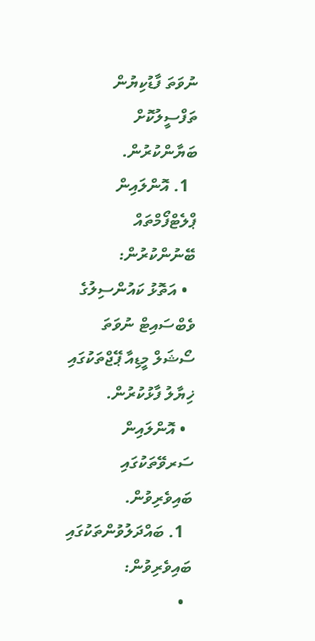ނުވަތަ ފާޑުކިޔުން ތަފްސީލުކޮށް ބަޔާންކުރުން.
  1. އޮންލައިން ޕްލެޓްފޯމްތައް ބޭނުންކުރުން:
  • އަތޮޅު ކައުންސިލުގެ ވެބްސައިޓް ނުވަތަ ސޯޝަލް މީޑިއާ ޕޭޖްތަކުގައި ޚިޔާލު ފާޅުކުރުން.
  • އޮންލައިން ސަރވޭތަކުގައި ބައިވެރިވުން.
  1. ބައްދަލުވުންތަކުގައި ބައިވެރިވުން:
  •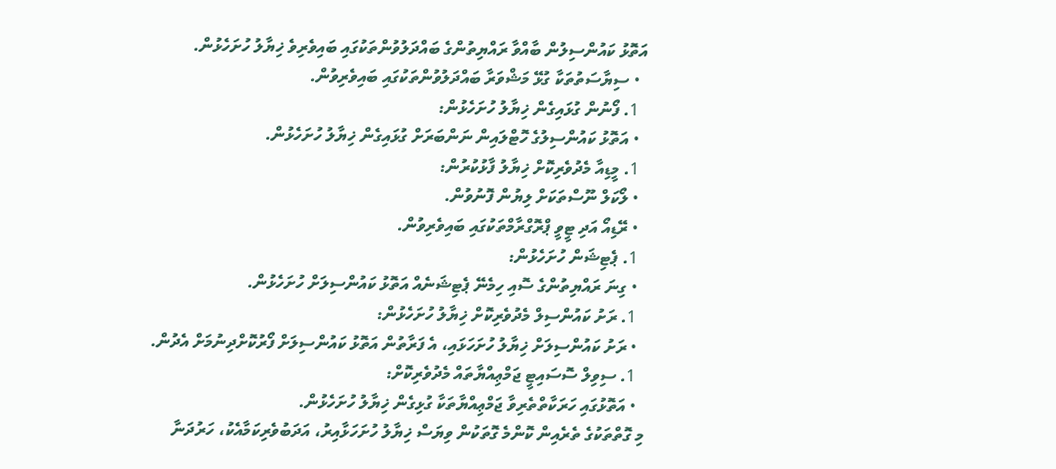އަތޮޅު ކައުންސިލުން ބާއްވާ ރައްޔިތުންގެ ބައްދަލުވުންތަކުގައި ބައިވެރިވެ ޚިޔާލު ހުށަހެޅުން.
  • ސިޔާސަތުތަކާ ގުޅޭ މަޝްވަރާ ބައްދަލުވުންތަކުގައި ބައިވެރިވުން.
  1. ފޯނުން ގުޅައިގެން ޚިޔާލު ހުށަހެޅުން:
  • އަތޮޅު ކައުންސިލުގެ ހޮޓްލައިން ނަންބަރަށް ގުޅައިގެން ޚިޔާލު ހުށަހެޅުން.
  1. މީޑިއާ މެދުވެރިކޮށް ޚިޔާލު ފާޅުކުރުން:
  • ލޯކަލް ނޫސްތަކަށް ލިޔުން ފޮނުވުން.
  • ރޭޑިއޯ އަދި ޓީވީ ޕްރޮގްރާމްތަކުގައި ބައިވެރިވުން.
  1. ޕެޓިޝަން ހުށަހެޅުން:
  • ގިނަ ރައްޔިތުންގެ ސޮއި ހިމެނޭ ޕެޓިޝަނެއް އަތޮޅު ކައުންސިލަށް ހުށަހެޅުން.
  1. ރަށު ކައުންސިލް މެދުވެރިކޮށް ޚިޔާލު ހުށަހެޅުން:
  • ރަށު ކައުންސިލަށް ޚިޔާލު ހުށަހަޅައި، އެ ފަރާތުން އަތޮޅު ކައުންސިލަށް ފޯރުކޮށްދިނުމަށް އެދުން.
  1. ސިވިލް ސޮސައިޓީ ޖަމްޢިއްޔާތައް މެދުވެރިކޮށް:
  • އަތޮޅުގައި ހަރަކާތްތެރިވާ ޖަމްޢިއްޔާތަކާ ގުޅިގެން ޚިޔާލު ހުށަހެޅުން.
މި ގޮތްތަކުގެ ތެރެއިން ކޮންމެ ގޮތަކުން ވިޔަސް ޚިޔާލު ހުށަހަޅާއިރު، އަދަބުވެރިކަމާއެކު، ހަރުދަނާ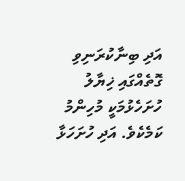އަދި ބިނާކުރަނިވި ގޮތެއްގައި ޚިޔާލު ހުށަހެޅުމަކީ މުހިންމު ކަމެކެވެ. އަދި ހުށަހަޅާ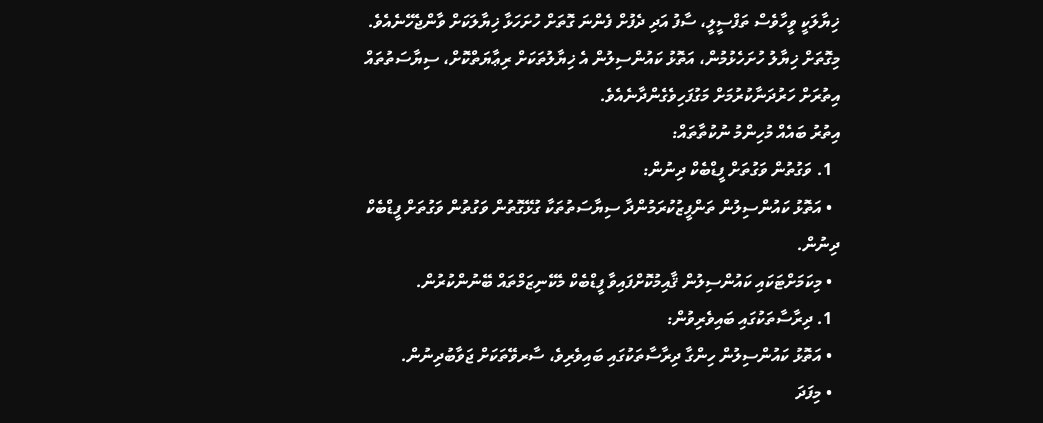ޚިޔާލަކީ ވީހާވެސް ތަފްސީލީ، ސާފު އަދި ދެފުށް ފެންނަ ގޮތަށް ހުށަހަޅާ ޚިޔާލަކަށް ވާންޖެހޭނެއެވެ. މިގޮތަށް ޚިޔާލު ހުށަހެޅުމުން، އަތޮޅު ކައުންސިލުން އެ ޚިޔާލުތަކަށް ރިޢާޔަތްކޮށް، ސިޔާސަތުތައް އިތުރަށް ހަރުދަނާކުރުމަށް މަގުފަހިވެގެންދާނެއެވެ.
އިތުރު ބައެއް މުހިންމު ނުކުތާތައް:
  1. ވަގުތުން ވަގުތަށް ފީޑްބެކް ދިނުން:
  • އަތޮޅު ކައުންސިލުން ތަންފީޒުކުރަމުންދާ ސިޔާސަތުތަކާ ގުޅޭގޮތުން ވަގުތުން ވަގުތަށް ފީޑްބެކް ދިނުން.
  • މިކަމަށްޓަކައި ކައުންސިލުން ޤާއިމުކޮށްފައިވާ ފީޑްބެކް މެކޭނިޒަމްތައް ބޭނުންކުރުން.
  1. ދިރާސާތަކުގައި ބައިވެރިވުން:
  • އަތޮޅު ކައުންސިލުން ހިންގާ ދިރާސާތަކުގައި ބައިވެރިވެ، ސާރވޭތަކަށް ޖަވާބުދިނުން.
  • މިފަދަ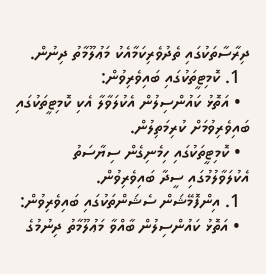ދިރާސާތަކުގައި ތެދުވެރިކަމާއެކު މަޢުލޫމާތު ދިނުން.
  1. ކޮމިޓީތަކުގައި ބައިވެރިވުން:
  • އަތޮޅު ކައުންސިލުން އެކުލަވާލާ އެކި ކޮމިޓީތަކުގައި ބައިވެރިވުމަށް ކުރިމަތިލުން.
  • ކޮމިޓީތަކުގައި ހިމެނިގެން ސިޔާސަތު އެކުލަވާލުމުގައި ސީދާ ބައިވެރިވުން.
  1. އިންފޮމޭޝަން ސެޝަންތަކުގައި ބައިވެރިވުން:
  • އަތޮޅު ކައުންސިލުން ބާއްވާ މަޢުލޫމާތު ދިނުމުގެ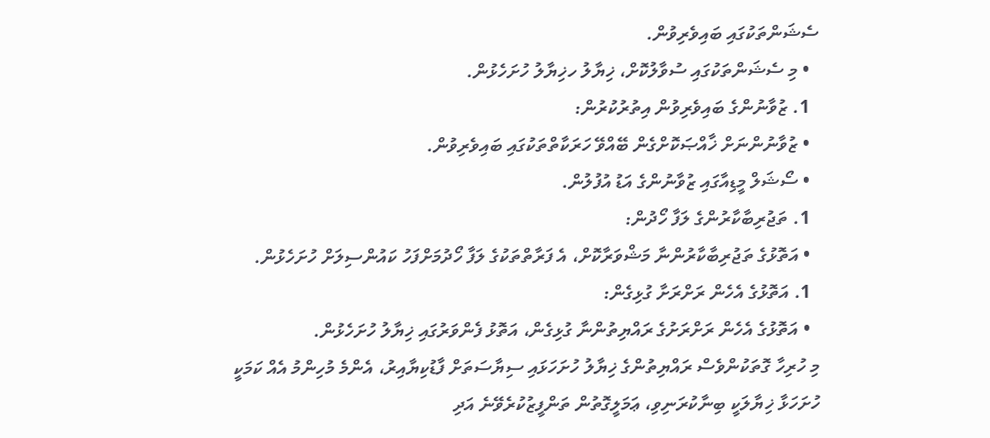ސެޝަންތަކުގައި ބައިވެރިވުން.
  • މި ސެޝަންތަކުގައި ސުވާލުކޮށް، ޚިޔާލު ހޚިޔާލު ހުށަހެޅުން.
  1. ޒުވާނުންގެ ބައިވެރިވުން އިތުރުކުރުން:
  • ޒުވާނުންނަށް ޚާއްޞަކޮށްގެން ބޭއްވޭ ހަރަކާތްތަކުގައި ބައިވެރިވުން.
  • ސޯޝަލް މީޑިއާގައި ޒުވާނުންގެ އަޑު އުފުލުން.
  1. ތަޖުރިބާކާރުންގެ ލަފާ ހޯދުން:
  • އަތޮޅުގެ ތަޖުރިބާކާރުންނާ މަޝްވަރާކޮށް، އެ ފަރާތްތަކުގެ ލަފާ ހޯދުމަށްފަހު ކައުންސިލަށް ހުށަހެޅުން.
  1. އަތޮޅުގެ އެހެން ރަށްރަށާ ގުޅިގެން:
  • އަތޮޅުގެ އެހެން ރަށްރަށުގެ ރައްޔިތުންނާ ގުޅިގެން، އަތޮޅު ފެންވަރުގައި ޚިޔާލު ހުށަހެޅުން.
މި ހުރިހާ ގޮތަކުންވެސް ރައްޔިތުންގެ ޚިޔާލު ހުށަހަޅައި ސިޔާސަތަށް ފާޑުކިޔާއިރު، އެންމެ މުހިންމު އެއް ކަމަކީ ހުށަހަޅާ ޚިޔާލަކީ ބިނާކުރަނިވި، ޢަމަލީގޮތުން ތަންފީޒުކުރެވޭނެ އަދި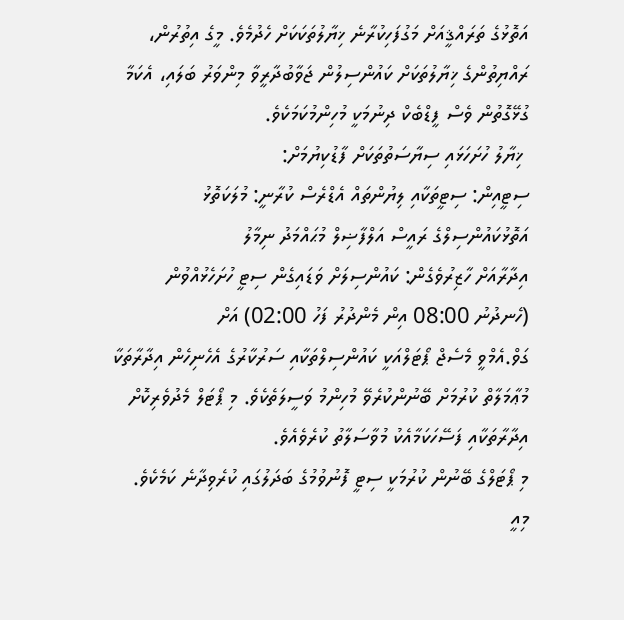އަތޮޅުގެ ތަރައްޤީއަށް މަގުފަހިކުރާނެ ޚިޔާލުތަކަކަށް ހެދުމެވެ. މީގެ އިތުރުން، ރައްޔިތުންގެ ޚިޔާލުތަކަށް ކައުންސިލުން ޖަވާބުދާރީވާ މިންވަރު ބަލައި، އެކަމާ ގުޅޭގޮތުން ވެސް ފީޑްބެކް ދިނުމަކީ މުހިންމުކަމަކެވެ.
 ޚިޔާލު ހުށަހަޅައި ސިޔާސަތުތަކަށް ފާޑުކިޔުމަށް:
ސިޓީއިން: ސިޓީތަކާއި ލިޔުންތައް އެޑްރެސް ކުރާނީ: މުލަކަތޮޅު އަތޮޅުކައުންސިލްގެ ރައީސް އަލްފާޟިލް މުޙައްމަދު ނިމާލު
އިދާރާއަށް ހާޒިރުވެގެން: ކައުންސިލަށް ވަޑައިގެން ސިޓީ ހުށަހެޅުއްވުން (ހެނދުނު 08:00 އިން މެންދުރު ފަހު 02:00) އަށް
ގަވް.އެމްވީ މެސެޖް ޕޯޓަލްއަކީ ކައުންސިލްތަކާއި ސަރުކާރުގެ އެހެނިހެން އިދާރާތަކާ މުޢާމަލާތް ކުރުމަށް ބޭނުންކުރެވޭ މުހިންމު ވަސީލަތެކެވެ. މި ޕޯޓަލް މެދުވެރިކޮށް އިދާރާތަކާއި ފަސޭހަކަމާއެކު މުވާސަލާތު ކުރެވެއެވެ.
މި ޕޯޓަލްގެ ބޭނުން ކުރުމަކީ ސިޓީ ފޮނުވުމުގެ ބަދަލުގައި ކުރެވިދާނެ ކަމެކެވެ. މިއީ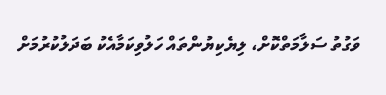ވަގުތު ސަލާމަތްކޮށް، ލިޔެކިޔުންތައް ހަލުވިކަމާއެކު ބަދަލުކުރުމަށް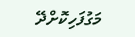މަގުފަހިކޮށްދޭ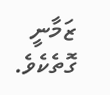ޒަމާނީ ގޮތެކެވެ.